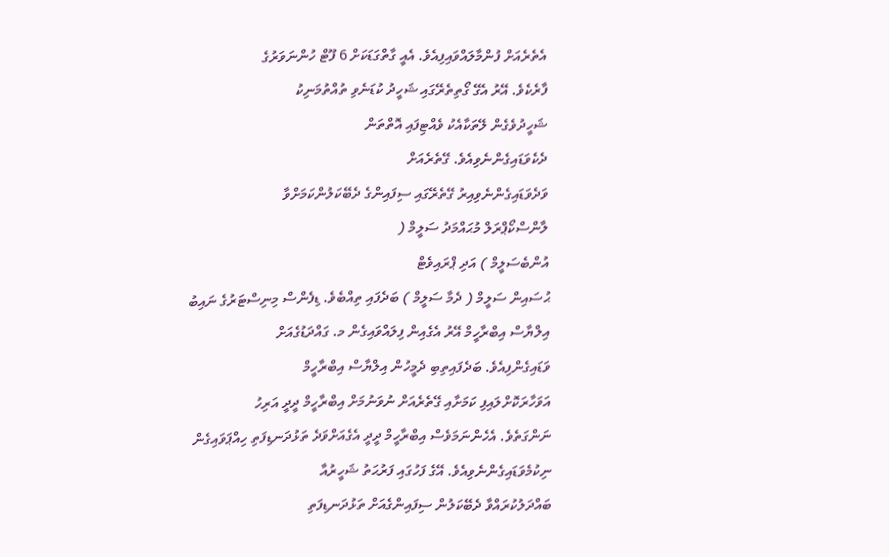އެތެރެއަށް ފުންމާލައްވައިފިއެވެ. އެއީ ގާތްގަޑަކަށް 6 ފޫޓް ހުންނަވަރުގެ
ފާރެކެވެ. އޭރު އެގޭ ގޯތިތެރޭގައި ޝަހީދު ކުޑަނެވި ތުއްތުމަނިކު
ޝަހީދުވެގެން ލޭތަކާއެކު ވެއްޓިފައި އޮތްތަން
ދެކެވަޑައިގެންނެވިއެވެ. ގޭތެރެއަށް
ވަދެވަޑައިގެންނެވިއިރު ގޭތެރޭގައި ސިފައިންގެ ދެބޭކަލުންކަމަށްވާ
ލާންސްކޯޕްރަލް މުޙައްމަދު ސަލީމް (
އުންބެސަލީމް ) އަދި ޕްރައިވެޓް
ޙުސައިން ސަލީމް ( ދެމާ ސަލީމް ) ބަދެފައި ތިއްބެވެ. ޑިފެންސް މިނިސްޓަރުގެ ނައިބު
އިލްޔާސް އިބްރާހީމް އޭރު އެގެއިން ފިލައްވައިގެން މ. ގައްދަޑުގެއަށް
ވަޑައިގެންފިއެވެ. ބަދެފައިތިބި ދެމީހުން އިލްޔާސް އިބްރާހީމް
އަވަހާރަކޮށްލައިފި ކަމަށާއި ގޭތެރެއަށް ނުވަނުމަށް އިބްރާހީމް ދީދީ އަރިހު
ނަންގަތެވެ. އެހެންނަމަވެސް އިބްރާހީމް ދީދީ އެގެއަށްވަދެ ތަޅުދަނޑިފަތި ހިއްޕަވައިގެން
ނިކުމެވަޑައިގެންނެވިއެވެ. އޭގެ ފަހުގައި ފަރުޙަތު ޝަހީރުއާ
ބައްދަލުކުރައްވާ ދެބޭކަލުން ސިފައިންގެއަށް ތަޅުދަނޑިފަތި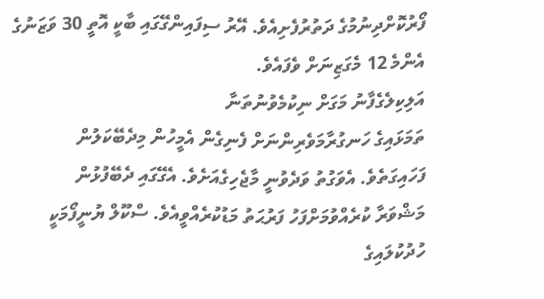ފޯރުކޮށްދިނުމުގެ ދަތުރުފެށިއެވެ. އޭރު ސިފައިންގޭގައި ބާކީ އޮތީ 30 ވަޒަނުގެ
އެންމެ 12 މެގަޒިނަށް ވެފައެވެ.
އަލިކިލެގެފާނު މަގަށް ނިކުމެވުނުތަނާ
ތަމަޅައިގެ ހަނގުރާމަވެރިންނަށް ފެނިގެން އެމީހުން މިދެބޭކަލުން
ފަހައިގަތެވެ. އެވަގުތު ވަދެވުނީ މާޖެހިގެއަށެވެ. އެގޭގައި ދެބޭފުޅުން
މަޝްވަރާ ކުރެއްވުމަށްފަހު ފަރުޙަތު މަޑުކުރެއްވީއެވެ. ސްކޫލް ޔުނީފޯމަކީ
ހުދުކުލައިގެ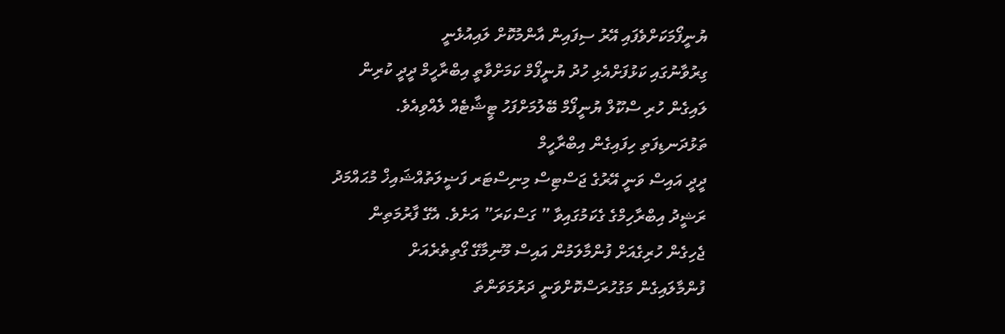ޔުނީފޯމަކަށްވެފައި އޭރު ސިފައިން އާންމުކޮށް ލައިއުޅެނީ
ގިރުވާނުގައި ކަޅުފަށްއެޅި ހުދު ޔުނީފޯމް ކަމަށްވާތީ އިބްރާހީމް ދީދީ ކުރިން
ލައިގެން ހުރި ސްކޫލް ޔުނީފޯމް ބޭލުމަށްފަހު ޓީޝާޓެއް ލެއްވިއެވެ.
ތަޅުދަނޑިފަތި ހިފައިގެން އިބްރާހީމް
ދީދީ އައިސް ވަނީ އޭރުގެ ޖަސްޓިސް މިނިސްޓަރ ފަޟީލަތުއްޝައިޚް މުޙައްމަދު
ރަޝީދު އިބްރާހިމްގެ ގެކަމުގައިވާ ” ގަސްކަރަ” އަށެވެ. އެގޭ ފާރުމަތިން
ޖެހިގެން ހުރިގެއަށް ފުންމާލަމުން އައިސް މޫނިމާގޭ ގޯތިތެރެއަށް
ފުންމާލައިގެން މަގުހުރަސްކޮށްވަނީ ދަރުމަވަންތަ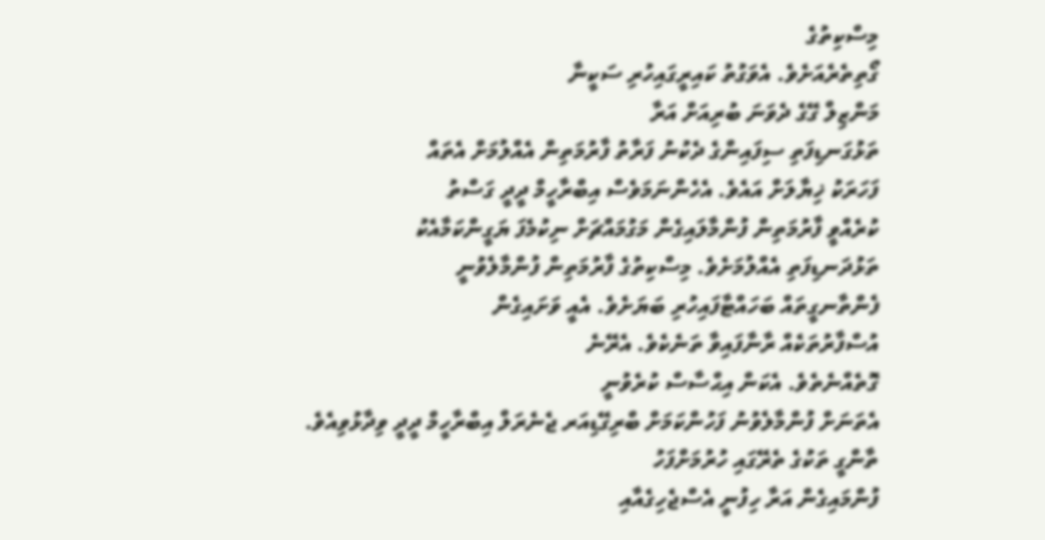މިސްކިތުގެ
ގޯތިތެރެއަށެވެ. އެވަގުތު ކައިރީގައިހުރި ސަކީނާ
މަންޒިލް ގޭގެ ދެވަނަ ބުރިއަށް އަރާ
ތަޅުގަނޑިފަތި ސިފައިންގެ ދެކުނު ފަރާތު ފާރުމަތިން އެއްލުމަށް އެތައް
ފަހަރަކު ޚިޔާލަށް އައެވެ. އެހެންނަމަވެސް އިބްރާހީމް ދީދީ ގަސްތު
ކުރެއްވީ ފާރުމަތިން ފުންމާލައިގެން މަގުމައްޗަށް ނިކުމެފަ ޔަގީންކަމާއެކު
ތަޅުދަނޑިފަތި އެއްލުމަށެވެ. މިސްކިތުގެ ފާރުމަތިން ފުންމާލެވުނީ
ފެންތާނގީތައް ބަހައްޓާފައިހުރި ބަޔަށެވެ. އެއީ ވަށައިގެން
އުސްފާރުތަކެއް ރާނާފައިވާ ތަނެކެވެ. އެރޭނެ
ގޮތެއްނެތެވެ. އެކަން އިޙްސާސް ކުރެވުނީ
އެތަނަށް ފުންމާލެވުނު ފަހުންކަމަށް ބްރިގޭޑިއަރ ޖެނެރަލް އިބްރާހީމް ދީދީ ވިދާޅުވިއެވެ.
ތާންގީ ތަކުގެ ތެރޭގައި ހުރުމަށްފަހު
ފުންމައިގެން އަރާ ހިފުނީ އެސްޖެހިގެއާއި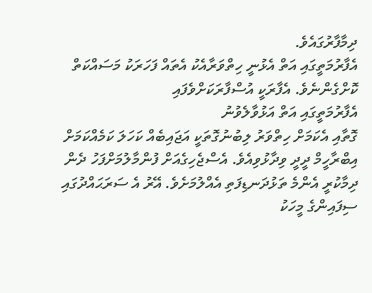ދިމާފާރުގައެވެ.
އެފާރުމަތީގައި އަތް އެޅުނީ ހިތްވަރާއެކު އެތައް ފަހަރަކު މަސައްކަތް
ކޮށްގެންނެވެ. އެފާރަކީ އުސްފާރަކަށްވެފައި
އެފާރުމަތީގައި އަތް އަޅުވާލެވުނު
ގޮތާއި އެކަމަށް ހިތްވަރު ލިބުނުގޮތަކީ އަޖައިބެއް ކަހަލަ ކަމެއްކަމަށް
އިބްރާހީމް ދީދީ ވިދާޅުވިއެވެ. އެސްޖެހިގެއަށް ފުންމާލުމަށްފަހު ދެން
ދިމާކުރީ އެންމެ ތަޅުދަނޑިފަތި އެއްލުމަށެވެ. އޭރު އެ ސަރަޙައްދުގައި
ސިފައިންގެ މީހަކު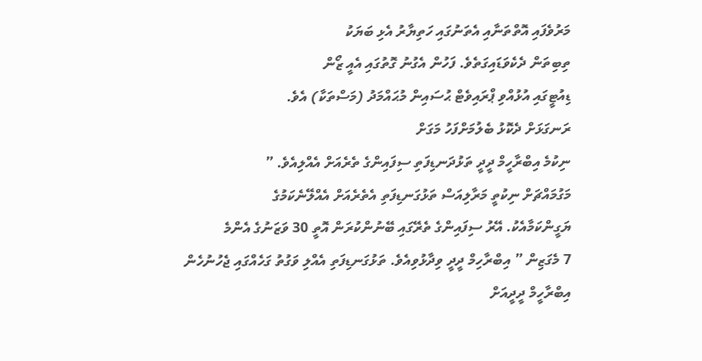މަރުވެފައި އޮތްތަނާއި އެތަނުގައި ހަތިޔާރު އެޅި ބަޔަކު
ތިބިތަން ދެކެވަޑައިގަތެވެ. ފަހުން އެގުނު ގޮތުގައި އެއީ ޒޯން
ޑިއުޓީގައި އުޅުއްވި ޕްރައިވެޓް ޙުސައިން މުޙައްމަދު (މަސްތަކާ) އެވެ.
ރަނގަޅަށް ދެކޮޅު ބެލުމަށްފަހު މަގަށް
ނިކުމެ އިބްރާހީމް ދީދީ ތަޅުދަނޑިފަތި ސިފައިންގެ ތެރެއަށް އެއްލިއެވެ. ”
މަގުމައްޗަށް ނިކުތީ މަރާލިއަސް ތަޅުގަނޑިފަތި އެތެރެއަށް އެއްލޭނެކަމުގެ
ޔަގީންކަމާއެކު. އޭރު ސިފައިންގެ ތެރޭގައި ބޭނުންކުރަން އޮތީ 30 ވަޒަނުގެ އެންމެ
7 މެގަޒިން ” އިބްރާހިމް ދީދީ ވިދާޅުވިއެވެ. ތަޅުގަނޑިފަތި އެއްލި ވަގުތު ގަހެއްގައި ޖެހުނުހެން
އިބްރާހީމް ދީދީއަށް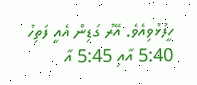ހީފުޅުވިއެވެ. އޭރު ގަޑިން އެއީ ފަތިހު
5:40 އާއި 5:45 އާ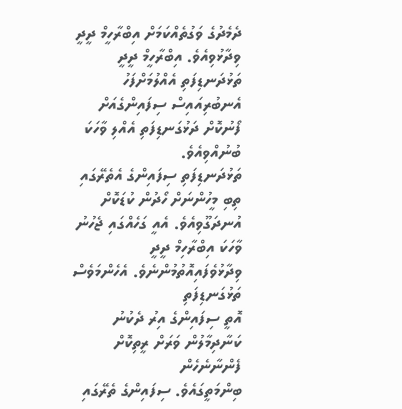ދެމެދުގެ ވަގުތެއްކަމަށް އިބްރާހީމް ދީދީ
ވިދާޅުވިއެވެ. އިބްރާހީމް ދީދީ ތަޅުދަނޑިފަތި އެއްލުމަށްފަހު އެނބުރިއައިސް ސިފައިންގެއަށް
ފޯނުކޮށް ދަޅުގަނޑިފަތި އެއްލި ވާހަކަ ބުނުއްވިއެވެ.
ތަޅުދަނޑިފަތި ސިފައިންގެ އެތެރޭގައި
ތިބި މީހުންނަށް ހޯދުން ކުޑަކޮށް އުނދަގޫވިއެވެ. އެއީ ގަހެއްގައި ޖެހުނު
ވާހަކަ އިބްރާހިމް ދީދީ ވިދާޅުވެފައިއޮތުމުންނެވެ. އެހެންމަވެސް ތަޅުގަނޑިފަތި
އޮތީ ސިފައިންގެ އިރު ދެކުނު ކަނާދިމާލުން ވަރަށް ރީތިކޮށް ފެންނާނެހެން
ބިންމަތީގައެވެ. ސިފައިންގެ ތެރޭގައި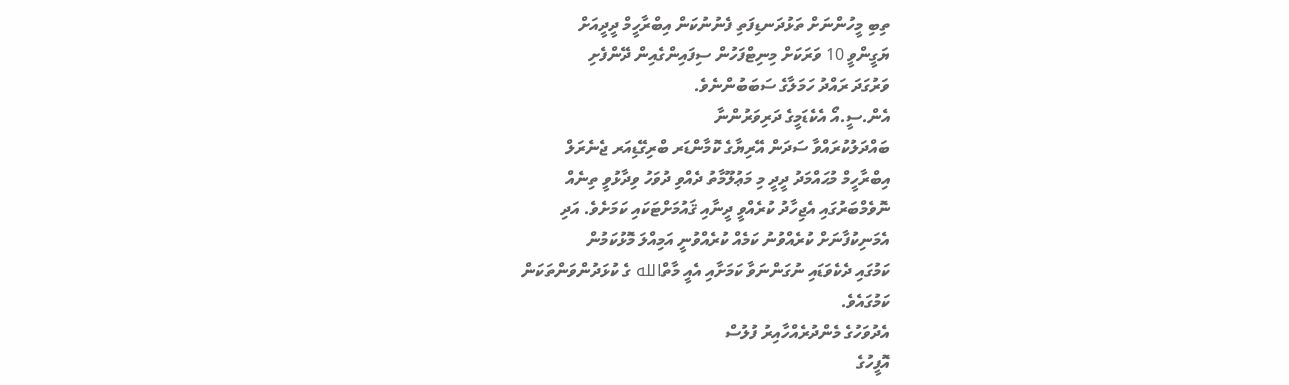ތިބި މީހުންނަށް ތަޅުދަނޑިފަތި ފެނުނުކަން އިބްރާހީމް ދީދީއަށް
ޔަގީންވީ 10 ވަރަކަށް މިނިޓްފަހުން ސިފައިންގެއިން ދޭންފެށި
ވަރުގަދަ ރައްދު ހަމަލާގެ ސަބަބުންނެވެ.
އެން.ސީ.އޯ އެކެޑަމީގެ ދަރިވަރުންނާ
ބައްދަލުކުރައްވާ ސަދަން އޭރިޔާގެ ކޮމާންޑަރ ބްރިގޭޑިއަރ ޖެނެރަލް
އިބްރާހީމް މުޙައްމަދު ދީދީ މި މަޢުލޫމާތު ދެއްވި ދުވަހު ވިދާޅުވީ ތިނެއް
ނޮވެމްބަރުގައި އެޖިހާދު ކުރެއްވީ ދީނާއި ޤައުމަށްޓަކައި ކަމަށެވެ. އަދި
އެމަނިކުފާނަށް ކުރެއްވުނު ކަމެއް ކުރެއްވުނީ އަމިއްލަ މޮޅުކަމުން
ކަމުގައި ދެކެވަޑައި ނުގަންނަވާ ކަމަށާއި އެއީ މާތްالله ގެ ކުޅަދުންވަންތަކަން
ކަމުގައެވެ.
އެދުވަހުގެ މެންދުރެއްހާއިރު ފުލުސް
އޮފީހުގެ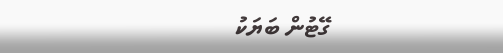ގޭޓުން ބަޔަކު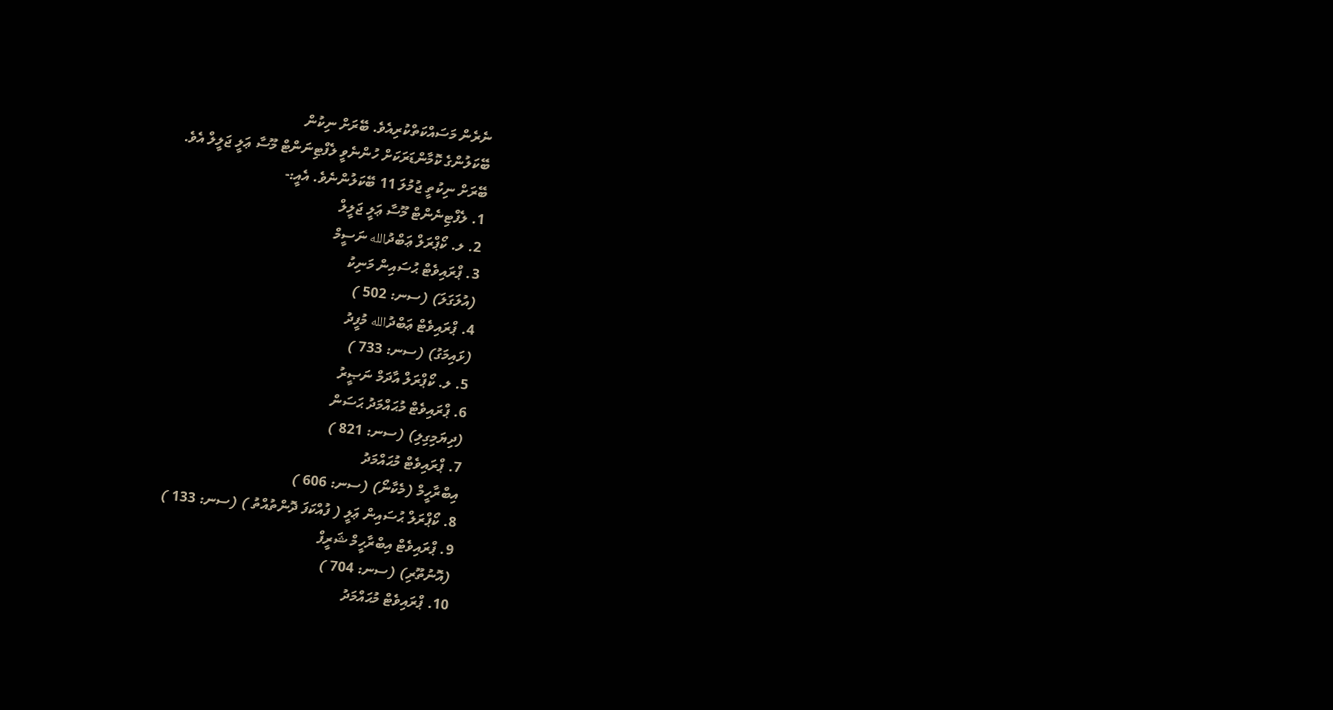ނެރެން މަސައްކަތްކުރިއެވެ. ބޭރަށް ނިކުން
ބޭކަލުންގެ ކޮމާންޑަރަކަށް ހުންނެވީ ލެފްޓިނަންޓް މޫސާ ޢަލީ ޖަލީލް އެވެ.
ބޭރަށް ނިކުތީ ޖުމުލަ 11 ބޭކަލުންނެވެ. އެއީ:-
1. ލެފްޓިނެންޓް މޫސާ ޢަލީ ޖަލީލް
2. ލ. ކޯޕްރަލް ޢަބްދުالله ނަސީމް
3. ޕްރައިވެޓް ޙުސައިން މަނިކު
(އުލަގަލަ) (ސނ: 502 )
4. ޕްރައިވެޓް ޢަބްދުالله މުފީދު
(ޅައިމަގު) (ސނ: 733 )
5. ލ. ކޯޕްރަލް އާދަމް ނަޞީރު
6. ޕްރައިވެޓް މުޙައްމަދު ޙަސަން
(ދިޔަމިގިލި) (ސނ: 821 )
7. ޕްރައިވެޓް މުޙައްމަދު
އިބްރާހީމް (މެކާނޯ) (ސނ: 606 )
8. ކޯޕްރަލް ޙުސައިން ޢަލީ ( ފުއްކަފަ ދޮންތުއްތު ) (ސނ: 133 )
9. ޕްރައިވެޓް އިބްރާހީމް ޝަރީފް
(އޮނުތޫރި) (ސނ: 704 )
10. ޕްރައިވެޓް މުޙައްމަދު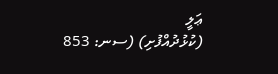ޢަލީ
(ކުޅުދުއްފުށި) (ސނ: 853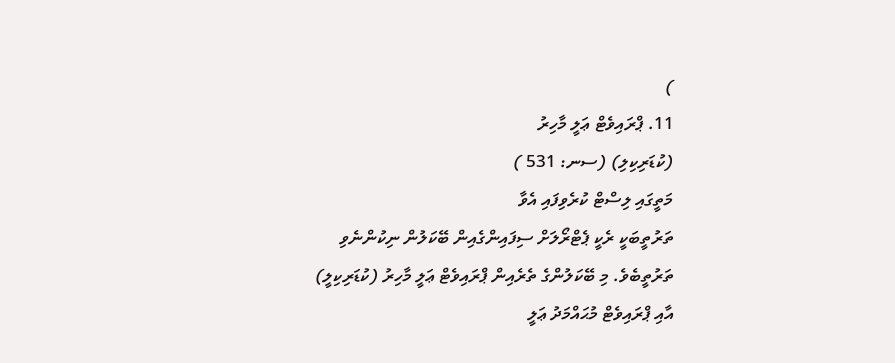)
11. ޕްރައިވެޓް ޢަލީ މާހިރު
(ކުޑަރިކިލި) (ސނ: 531 )
މަތީގައި ލިސްޓް ކުރެވިފައި އެވާ
ތަރުތީބަކީ ރެކީ ޕެޓްރޯލަށް ސިފައިންގެއިން ބޭކަލުން ނިކުންނެވި
ތަރުތީބެވެ. މި ބޭކަލުންގެ ތެރެއިން ޕްރައިވެޓް ޢަލީ މާހިރު (ކުޑަރިކިލީ)
އާއި ޕްރައިވެޓް މުޙައްމަދު ޢަލީ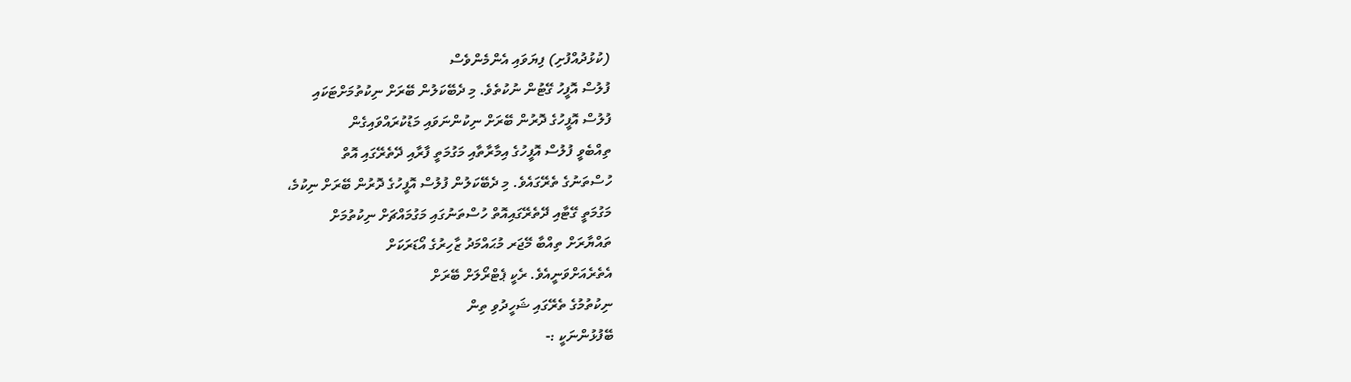(ކުޅުދުއްފުށި) ފިޔަވައި އެންމެންވެސް
ފުލުސް އޮފީހު ގޭޓުން ނުކުތެވެ. މި ދެބޭކަލުން ބޭރަށް ނިކުތުމަށްޓަކައި
ފުލުސް އޮފީހުގެ ދޮރުން ބޭރަށް ނިކުންނަވައި މަޑުކުރައްވައިގެން
ތިއްބެވީ ފުލުސް އޮފީހުގެ އިމާރާތާއި މަގުމަތީ ފާރާއި ދޭތެރޭގައި އޮތް
ހުސްތަނުގެ ތެރޭގައެވެ. މި ދެބޭކަލުން ފުލުސް އޮފީހުގެ ދޮރުން ބޭރަށް ނިކުމެ،
މަގުމަތީ ގޭޓާއި ދޭތެރޭގައިއޮތް ހުސްތަނުގައި މަގުމައްޗަށް ނިކުތުމަށް
ތައްޔާރަށް ތިއްބާ މޭޖަރ މުޙައްމަދު ޒާހިރުގެ އޯޑަރަކަށް
އެތެރެއަށްވަނީއެވެ. ރެކީ ޕެޓްރޯލަށް ބޭރަށް
ނިކުތުމުގެ ތެރޭގައި ޝަހީދުވި ތިން
ބޭފުޅުންނަކީ :-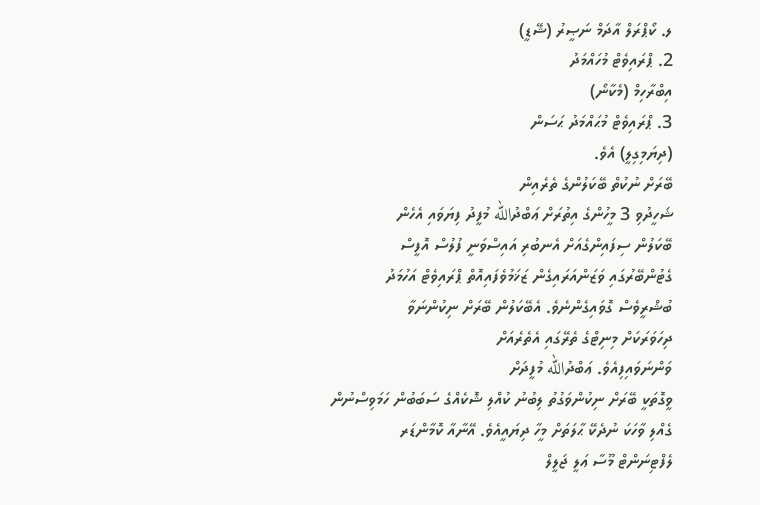ލ. ކޯޕްރަލް އާދަމް ނަޞީރު (ޝޭޑީ)
2. ޕްރައިވެޓް މުހައްމަދު
އިބްރާހިމް (މެކާނޯ)
3. ޕްރައިވެޓް މުޙައްމަދު ޙަސަން
(ދިޔަމިގިލީ) އެވެ.
ބޭރަށް ނުކުތް ބޭކަލުންގެ ތެރެއިން
ޝަހީދުވި 3 މީހުންގެ އިތުރަށް ޢަބްދުالله މުފީދު ފިޔަވައި އެހެން
ބޭކަލުން ސިފައިންގެއަށް އެނބުރި އައިސްވަނީ ފުލުސް އޮފީސް
ގެޓުންބޭރުގައި ވަޒަންއަރައިގެން ޒަޚަމުވެފައިއޮތް ޕްރައިވެޓް އަހުމަދު
ބުޝްރީވެސް ގޮވައިގެންނެވެ. އެބޭކަލުން ބޭރަށް ނިކުންނަވާ
ދިހަވަރަކަށް މިނިޓްގެ ތެރޭގައި އެތެރެއަށް
ވަންނަވައިފިއެވެ. ޢަބްދުالله މުފީދަށް
ވީގޮތަކީ ބޭރަށް ނިކުންވަގުތު ލިބުނު ކުއްލި ޝޮކެއްގެ ސަބަބުން ހަމަވިސްނުން
ގެއްލި ވާހަކަ ނުދެކޭ ޙާލަތަށް މީހާ ދިޔައީއެވެ. އޭނާއާ ކޮމާންޑަރ
ލެފްޓިނަންޓް މޫސާ ޢަލީ ޖަލީލް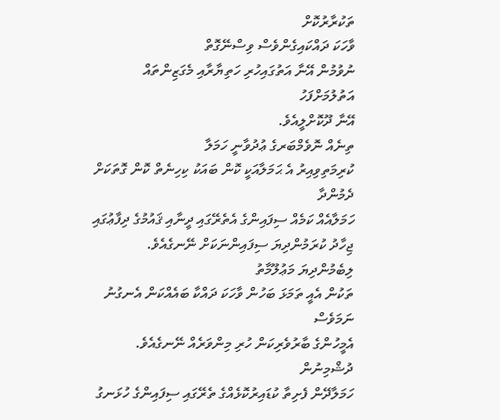ތަކުރާރުކޮށް
ވާހަކަ ދައްކައިގެންވެސް ވިސްނޭގޮތް
ނުވުމުން އޭނާ އަތުގައިހުރި ހަތިޔާރާއި މެގަޒިންތައް އަތުލުމަށްފަހު
އޭނާ ދޫކޮށްލީއެވެ.
ތިނެއް ނޮވެމްބަރގެ ޢުދުވާނީ ހަމަލާ
ކުރިމަތިވިއިރު އެ ޙަމަލާއަކީ ކޮން ބައަކު ކިހިނެތް ކޮން ގޮތަކަށް ދެމުންދާ
ހަމަލާއެއް ކަމެއް ސިފައިންގެ އެތެރޭގައި ދީނާއި ޤައުމުގެ ދިފާޢުގައި
ޖިހާދު ކުރަމުންދިޔަ ސިފައިންނަކަށް ނޭނގެއެވެ. ލިބެމުންދިޔަ މަޢުލޫމާތު
ތަކުން އެއީ ތަމަޅަ ބަހުން ވާހަކަ ދައްކާ ބައެއްކަން އެނގުނު ނަމަވެސް
އެމީހުންގެ ބާރުވެރިކަން ހުރި މިންވަރެއް ނޭނގެއެވެ. ދުޝްމިނުން
ހަމަލާދޭން ފެށިތާ ކުޑައިރުކޮޅެއްގެ ތެރޭގައި ސިފައިންގެ ހުޅަނގު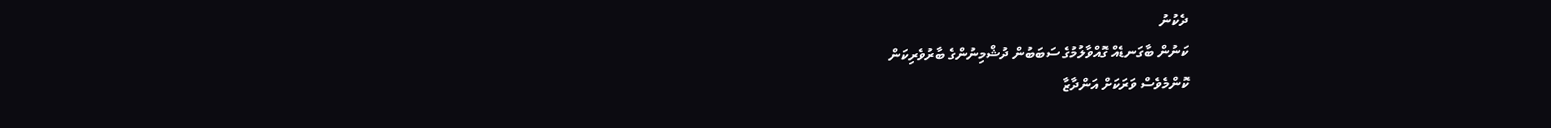ދެކުނު
ކަނުން ބާގަނޑެއް ގޮއްވާލުމުގެ ސަބަބުން ދުޝްމިނުންގެ ބާރުވެރިކަން
ކޮންމެވެސް ވަރަކަށް އަންދާޒާ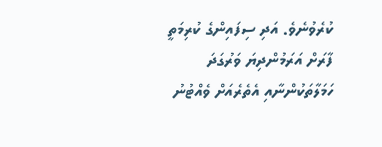ކުރެވުނެވެ. އަދި ސިފައިންގެ ކުރިމަތީ
ފާރަށް އަރަމުންދިޔަ ވަރުގަދަ ހަމަލާތަކުންނާއި އެތެރެއަށް ވެއްޓުނު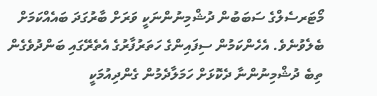މޯޓަރސެލްގެ ސަބަބުން ދުޝްމިނުންނަކީ ވަރަށް ބާރުގަދަ ބައެއްކަމަށް
ބެލެވުނެވެ. އެހެންކަމުން ސިފައިންގެ ހަތަރުފާރުގެ އެތެރޭގައި ބަންދުވެގެން
ތިބެ ދުޝްމިނުންނާ ދެކޮޅަށް ހަމަލާދެމުން ގެންދިއުމަކީ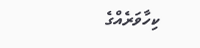ކިހާވަރެއްގެ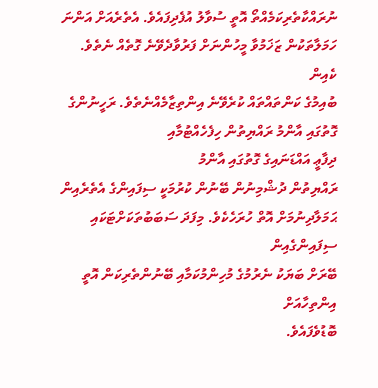ނުރައްކާތެރިކަމެއްތޯ އޮތީ ސުވާލު އުފެދިފައެވެ. އެތެރެއަށް އަންނަ
ހަމަލާތަކުން ޒަޚަމުވާ މީހުންނަށް ފަރުވާދެވޭނެ ގޮތެއް ނެތެވެ. ކެއިން
ބުއިމުގެ ކަންތައްތައް ކުރެވޭނެ އިންތިޒާމެއްނެތެވެ. ރަހީނުންގެ
ގޮތުގައި އާންމު ރައްޔިތުން ހިފެހެއްޓުމާއި
ދިފާޢީ އައްޑަނައިގެ ގޮތުގައި އާންމު
ރައްޔިތުން ދުޝްމިނުން ބޭނުން ކުރުމަކީ ސިފައިންގެ އެތެރެއިން
ޙަމަލާދިނުމަށް އޮތް ހުރަހެކެވެ. މިފަދަ ސަބަބުތަކަށްޓަކައި ސިފައިންގެއިން
ބޭރަށް ބަޔަކު ނެރުމުގެ މުހިންމުކަމާއި ބޭނުންތެރިކަން އޮތީ އިންތިހާއަށް
ބޮޑުވެފައެވެ.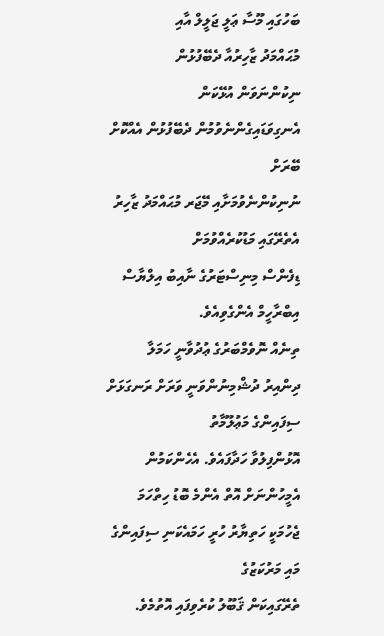ބަހުގައި މޫސާ ޢަލީ ޖަލީލް އާއި
މުޙައްމަދު ޒާހިރުއާ ދެބޭފުޅުން
ނިކުންނަވަން އުޅޭކަން އެނގިވަޑައިގެންނެވުމުން ދެބޭފުޅުން އެއްކޮށް ބޭރަށް
ނުނިކުންނެވުމަށާއި މޭޖަރ މުޙައްމަދު ޒާހިރު އެތެރޭގައި މަޑުކުރެއްވުމަށް
ޑިފެންސް މިނިސްޓަރުގެ ނާއިބު އިލްޔާސް އިބްރާހީމް އެންގެވިއެވެ.
ތިނެއް ނޮވެމްބަރުގެ ޢުދުވާނީ ހަމަލާ
ދިންއިރު ދުޝްމިނުންވަނީ ވަރަށް ރަނގަޅަށް ސިފައިންގެ މަޢުލޫމާތު
އޮޅުންފިލުވާ ހަދާފައެވެ. އެހެންކަމުން އެމީހުންނަށް އޮތް އެންމެ ބޮޑު ހިތްހަމަ
ޖެހުމަކީ ހަތިޔާރު ހުރީ ހަމައެކަނި ސިފައިންގެ މައި މަރުކަޒުގެ
ތެރޭގައިކަން ޤަބޫލު ކުރެވިފައި އޮތުމެވެ.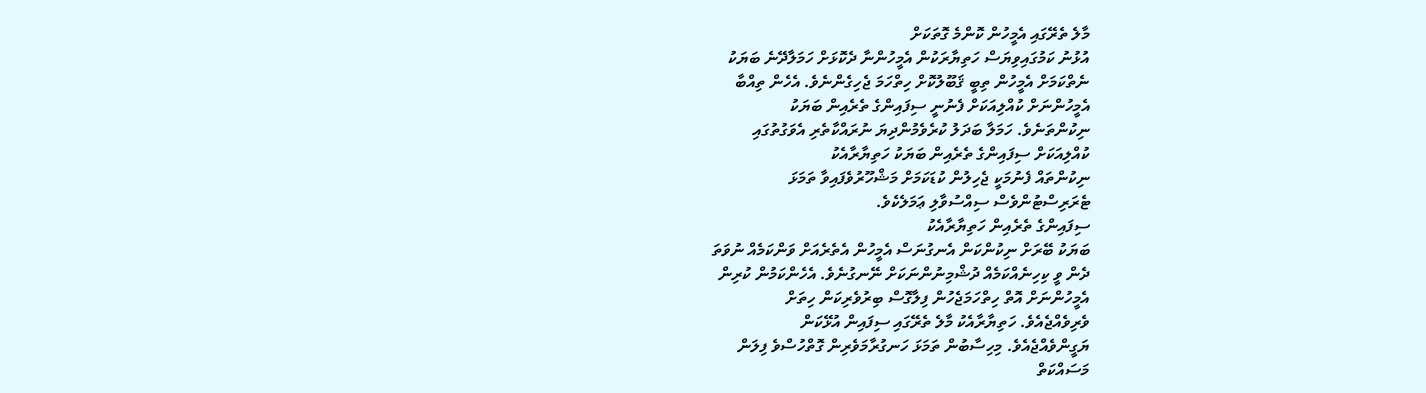މާލެ ތެރޭގައި އެމީހުން ކޮންމެ ގޮތަކަށް
އުޅުނު ކަމުގައިވިޔަސް ހަތިޔާރަކުން އެމީހުންނާ ދެކޮޅަށް ހަމަލާދޭނެ ބަޔަކު
ނެތްކަމަށް އެމީހުން ތިބީ ޤަބޫލުކޮށް ހިތްހަމަ ޖެހިގެންނެވެ. އެހެން ތިއްބާ
އެމީހުންނަށް ކުއްލިއަކަށް ފެނުނީ ސިފައިންގެ ތެރެއިން ބަޔަކު
ނިކުންތަނެވެ. ހަމަލާ ބަދަލު ކުރެވެމުންދިޔަ ނުރައްކާތެރި އެވަގުތުގައި
ކުއްލިއަކަށް ސިފައިންގެ ތެރެއިން ބަޔަކު ހަތިޔާރާއެކު
ނިކުންތައް ފެނުމަކީ ޖެހިލުން ކުޑަކަމަށް މަޝްހޫރުވެފައިވާ ތަމަޅަ
ޓެރަރިސްޓުންވެސް ސިއްސުވާލި ޢަމަލެކެވެ.
ސިފައިންގެ ތެރެއިން ހަތިޔާރާއެކު
ބަޔަކު ބޭރަށް ނިކުންކަން އެނގުނަސް އެމީހުން އެތެރެއަށް ވަންކަމެއް ނުވަތަ
ދެން ވީ ކިހިނެއްކަމެއް ދުޝްމިނުންނަކަށް ނޭނގުނެވެ. އެހެންކަމުން ކުރިން
އެމީހުންނަށް އޮތް ހިތްހަމަޖެހުން ފިލާގޮސް ބިރުވެރިކަން ހިތަށް
ވެރިވެއްޖެއެވެ. ހަތިޔާރާއެކު މާލެ ތެރޭގައި ސިފައިން އުޅޭކަން
ޔަގީންވެއްޖެއެވެ. މިހިސާބުން ތަމަޅަ ހަނގުރާމަވެރިން ގޮތްހުސްވެ ފިލަން
މަސައްކަތް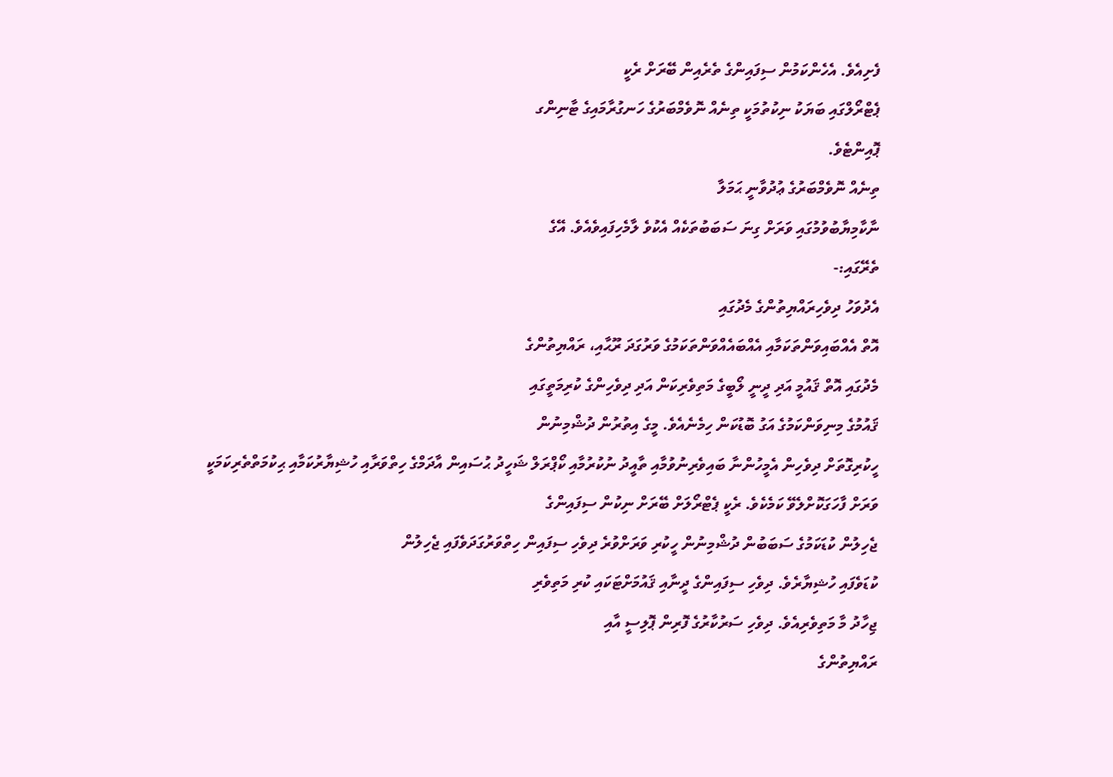ފެށިއެވެ. އެހެންކަމުން ސިފައިންގެ ތެރެއިން ބޭރަށް ރެކީ
ޕެޓްރޯލްގައި ބަޔަކު ނިކުތުމަކީ ތިނެއް ނޮވެމްބަރުގެ ހަނގުރާމައިގެ ޓާނިންގ
ޕޮއިންޓެވެ.
ތިނެއް ނޮވެމްބަރުގެ ޢުދުވާނީ ޙަމަލާ
ނާކާމިޔާބުވުމުގައި ވަރަށް ގިނަ ސަބަބުތަކެއް އެކުވެ ލާމެހިފައިވެއެވެ. އޭގެ
ތެރޭގައި:-
އެދުވަހު ދިވެހިރައްޔިތުންގެ މެދުގައި
އޮތް އެއްބައިވަންތަކަމާއި އެއްބައެއްވަންތަކަމުގެ ވަރުގަދަ ރޫޙާއި، ރައްޔިތުންގެ
މެދުގައި އޮތް ޤައުމީ އަދި ދީނީ ލޯބީގެ މަތިވެރިކަން އަދި ދިވެހިންގެ ކުރިމަތީގައި
ޤައުމުގެ މިނިވަންކަމުގެ އަގު ބޮޑުކަން ހިމެނެއެވެ. މީގެ އިތުރުން ދުޝްމިނުން
ހީކުރިގޮތަށް ދިވެހިން އެމީހުންނާ ބައިވެރިނުވުމާއި ތާއީދު ނުކުރުމާއި ކޯޕްރަލް ޝަހީދު ޙުސައިން އާދަމްގެ ހިތްވަރާއި ހުޝިޔާރުކަމާއި ޙިކުމަތްތެރިކަމަކީ
ވަރަށް ފާހަގަކޮށްލެވޭ ކަމެކެވެ. ރެކީ ޕެޓްރޯލަށް ބޭރަށް ނިކުން ސިފައިންގެ
ޖެހިލުން ކުޑަކަމުގެ ސަބަބުން ދުޝްމިނުން ހީކުރި ވަރަށްވުރެ ދިވެހި ސިފައިން ހިތްވަރުގަދަވެފައި ޖެހިލުން
ކުޑަވެފައި ހުޝިޔާރެވެ. ދިވެހި ސިފައިންގެ ދީނާއި ޤައުމަށްޓަކައި ކުރި މަތިވެރި
ޖިހާދު މާ މަތިވެރިއެވެ. ދިވެހި ސަރުކާރުގެ ފޮރިން ޕޮލިސީ އާއި
ރައްޔިތުންގެ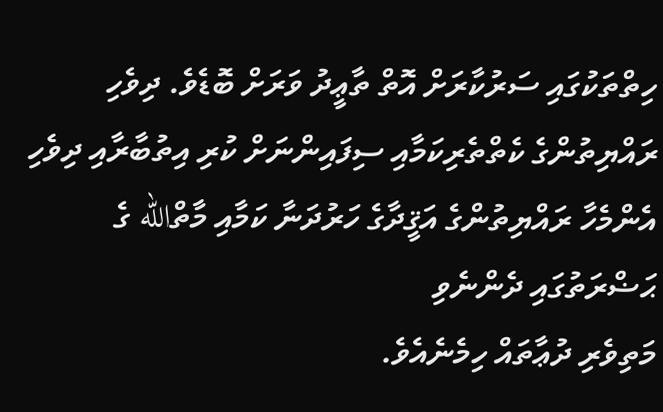ހިތްތަކުގައި ސަރުކާރަށް އޮތް ތާޢީދު ވަރަށް ބޮޑެވެ. ދިވެހި ރައްޔިތުންގެ ކެތްތެރިކަމާއި ސިފައިންނަށް ކުރި އިތުބާރާއި ދިވެހި
އެންމެހާ ރައްޔިތުންގެ އަޤީދާގެ ހަރުދަނާ ކަމާއި މާތްالله ގެ ޙަޟްރަތުގައި ދެންނެވި
މަތިވެރި ދުޢާތައް ހިމެނެއެވެ.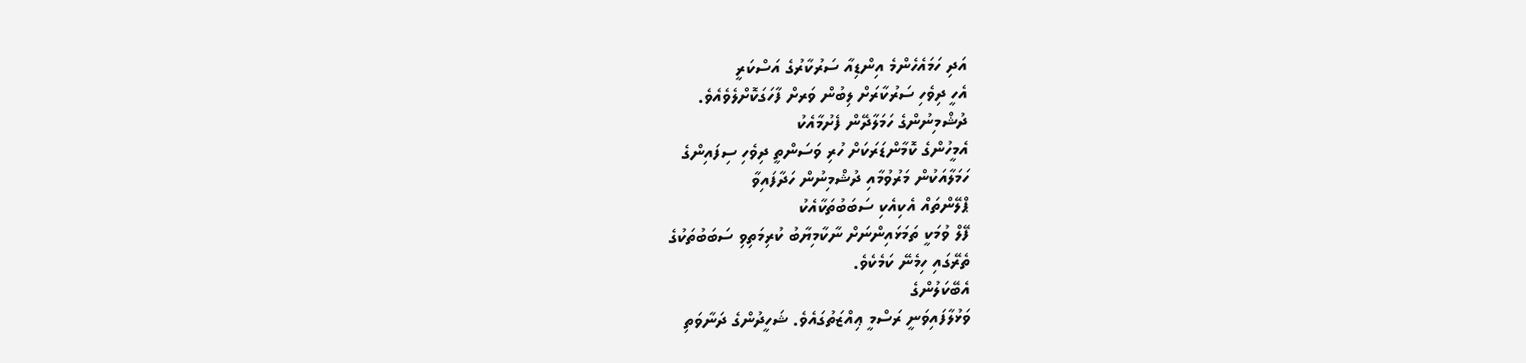އަދި ހަމައެހެންމެ އިންޑިއާ ސަރުކާރުގެ އަސްކަރީ
އެހީ ދިވެހި ސަރުކާރަށް ލިބުން ވަރށް ފާހަގަކޮށްލެވެއެވެ.
ދުޝްމިނުންގެ ހަމަލާދޭން ފެށުމާއެކު
އެމީހުންގެ ކޮމާންޑަރަކަށް ހުރި ވަސަންތީ ދިވެހި ސިފައިންގެ
ހަމަލާއަކުން މަރުވުމާއި ދުޝްމިނުން ހަދާފައިވާ
ޕްލޭންތައް އެކިއެކި ސަބަބުތަކާއެކު
ފޭލް ވުމަކީ ތަމަޅައިންނަށް ނާކާމިޔާބު ކުރިމަތިވި ސަބަބުތަކުގެ
ތެރޭގައި ހިމެނޭ ކަމެކެވެ.
އެބޭކަލުންގެ
ވަޅުލާފައިވަނީ ރަސްމީ ޢިއްޒަތުގައެވެ. ޝަހީދުންގެ ދަނާވަތި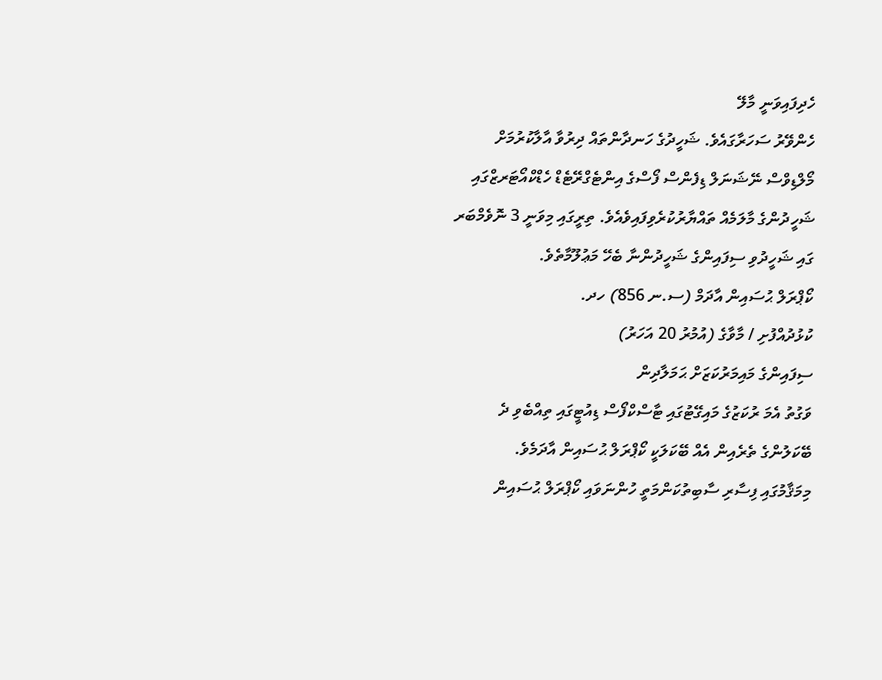ހެދިފައިވަނީ މާލޭ
ހެންވޭރު ސަހަރާގައެވެ. ޝަހީދުގެ ހަނދާންތައް ދިރުވާ އާލާކުރުމަށް
މޯލްޑިވްސް ނޭޝަނަލް ޑިފެންސް ފޯސްގެ އިންޓެގްރޭޓެޑް ހެޑްކްއޯޓަރޒްގައި
ޝަހީދުންގެ މާލަމެއް ތައްޔާރުކުރެވިފައިވެއެވެ. ތިރީގައި މިވަނީ 3 ނޮވެމްބަރ
ގައި ޝަހީދުވި ސިފައިންގެ ޝަހީދުންނާ ބެހޭ މަޢުލޫމާތެވެ.
ކޯޕްރަލް ޙުސައިން އާދަމް (ސ.ނ 856) ހދ.
ކުޅުދުއްފުށި / މާވާގެ (އުމުރު 20 އަހަރު)
ސިފައިންގެ މައިމަރުކަޒަށް ޙަމަލާދިން
ވަގުތު އެމަ ރުކަޒުގެ މައިގޭޓުގައި ޓާސްކްފޯސް ޑިއުޓީގައި ތިއްބެވި ދެ
ބޭކަލުންގެ ތެރެއިން އެއް ބޭކަލަކީ ކޯޕްރަލް ޙުސައިން އާދަމެވެ.
މިމަޤާމުގައި ފިސާރި ސާބިތުކަންމަތީ ހުންނަވައި ކޯޕްރަލް ޙުސައިން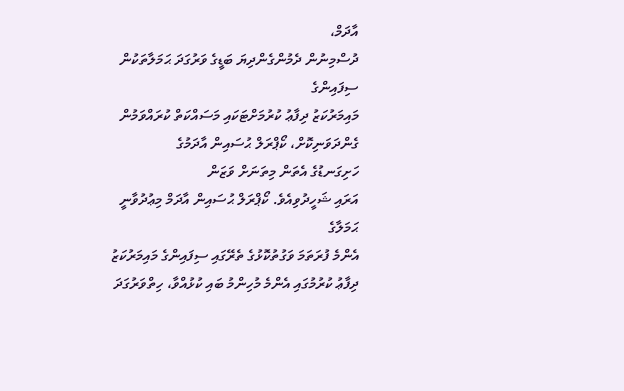އާދަމް،
ދުސްމިނުން ދެމުންގެންދިޔަ ބަޑީގެ ވަރުގަދަ ޙަމަލާތަކުން ސިފައިންގެ
މައިމަރުކަޒު ދިފާޢު ކުރުމަށްޓަކައި މަސައްކަތް ކުރައްވަމުން
ގެންދަވަނިކޮށް، ކޯޕްރަލް ޙުސައިން އާދަމުގެ
ހަށިގަނޑުގެ އެތަން މިތަނަށް ވަޒަން
އަރައި ޝަހީދުވިއެވެ. ކޯޕްރަލް ޙުސައިން އާދަމް މިޢުދުވާނީ ޙަމަލާގެ
އެންމެ ފުރަތަމަ ވަގުތުކޮޅުގެ ތެރޭގައި ސިފައިންގެ މައިމަރުކަޒު
ދިފާޢު ކުރުމުގައި އެންމެ މުހިންމު ބައި ކުޅުއްވާ، ހިތްވަރުގަދަ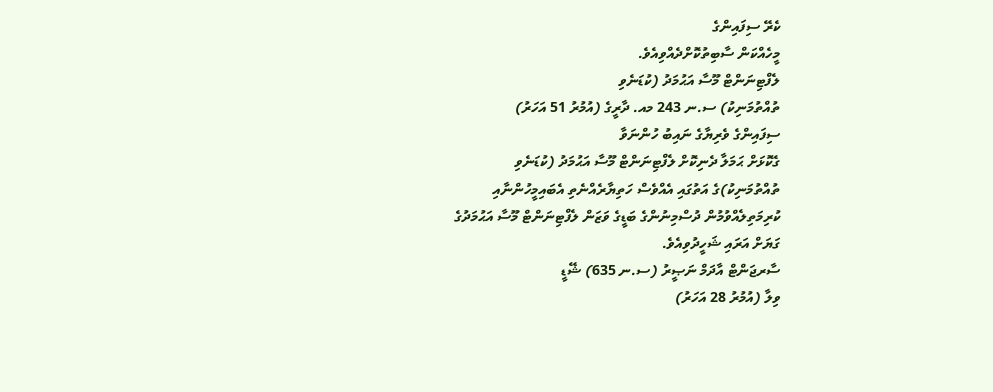ކެރޭ ސިފައިންގެ
މީހެއްކަން ސާބިތުކޮށްދެއްވިއެވެ.
ލެފްޓިނަންޓް މޫސާ އަޙުމަދު (ކުޑަނެވި
ތުއްތުމަނިކު) ސ.ނ 243 މއ. ދާރީގެ (އުމުރު 51 އަހަރު)
ސިފައިންގެ ވެރިޔާގެ ނައިބު ހުންނަވާ
ގެކޮޅަށް ޙަމަލާ ދެނިކޮށް ލެފްޓިނަންޓް މޫސާ އަޙުމަދު (ކުޑަނެވި
ތުއްތުމަނިކު)ގެ އަތުގައި އެއްވެސް ހަތިޔާރެއްނެތި އެބައިމީހުންނާއި
ކުރިމަތިލެއްވުމުން ދުސްމިނުންގެ ބަޑީގެ ވަޒަން ލެފްޓިނަންޓް މޫސާ އަޙުމަދުގެ
ގަޔަށް އަރައި ޝަހީދުވިއެވެ.
ސާރޖަންޓް އާދަމް ނަޞީރު (ސ.ނ 635) ޝޭޑީ
ވިލާ (އުމުރު 28 އަހަރު)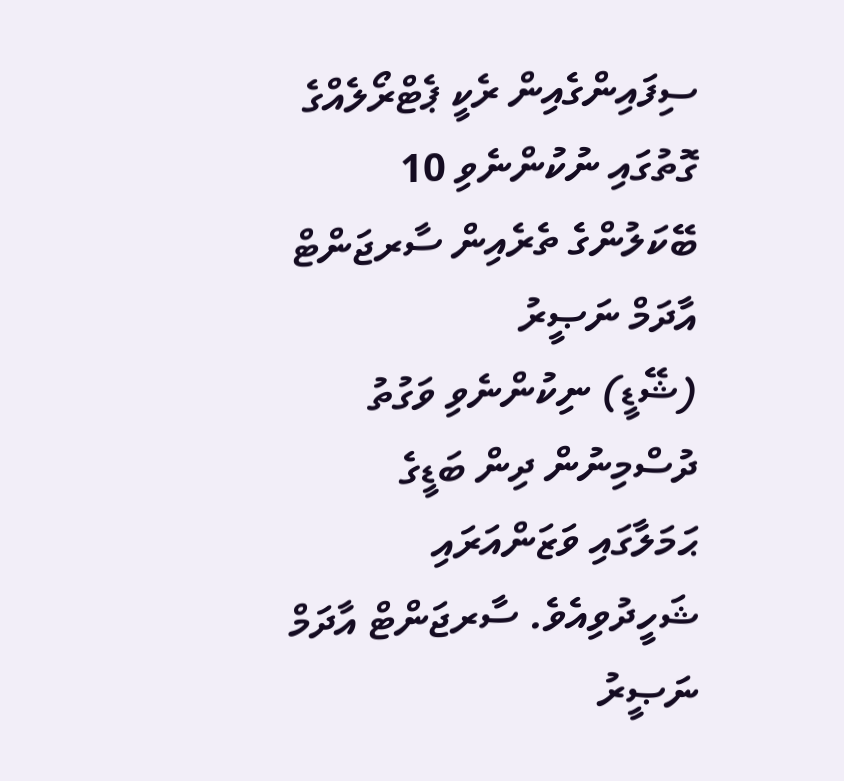ސިފައިންގެއިން ރެކީ ޕެޓްރޯލެއްގެ
ގޮތުގައި ނުކުންނެވި 10 ބޭކަލުންގެ ތެރެއިން ސާރޖަންޓް އާދަމް ނަޞީރު
(ޝޭޑީ) ނިކުންނެވި ވަގުތު ދުސްމިނުން ދިން ބަޑީގެ ޙަމަލާގައި ވަޒަންއަރައި
ޝަހީދުވިއެވެ. ސާރޖަންޓް އާދަމް ނަޞީރު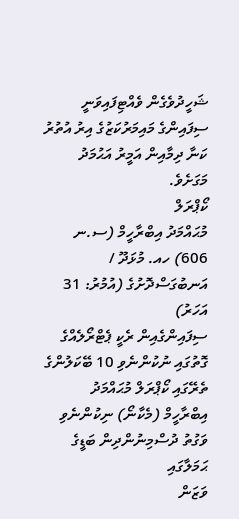ޝަހީދުވެގެން ވެއްޓިފައިވަނީ
ސިފައިންގެ މައިމަރުކަޒުގެ އިރު އުތުރު ކަނާ ދިމާއިން އަމީރު އަޙުމަދު
މަގަށެވެ.
ކޯޕްރަލް
މުޙައްމަދު އިބްރާހީމް (ސ.ނ 606) ހއ. މުޅަދޫ / އަނބުގަސްދޮށުގެ (އުމުރު: 31 އަހަރު)
ސިފައިންގެއިން ރެކީ ޕެޓްރޯލެއްގެ
ގޮތުގައި ނުކުންނެވި 10 ބޭކަލުންގެ ތެރޭގައި ކޯޕްރަލް މުޙައްމަދު
އިބްރާހީމް (މެކާނޯ) ނިކުންނެވި ވަގުތު ދުސްމިނުންދިން ބަޑީގެ ޙަމަލާގައި
ވަޒަން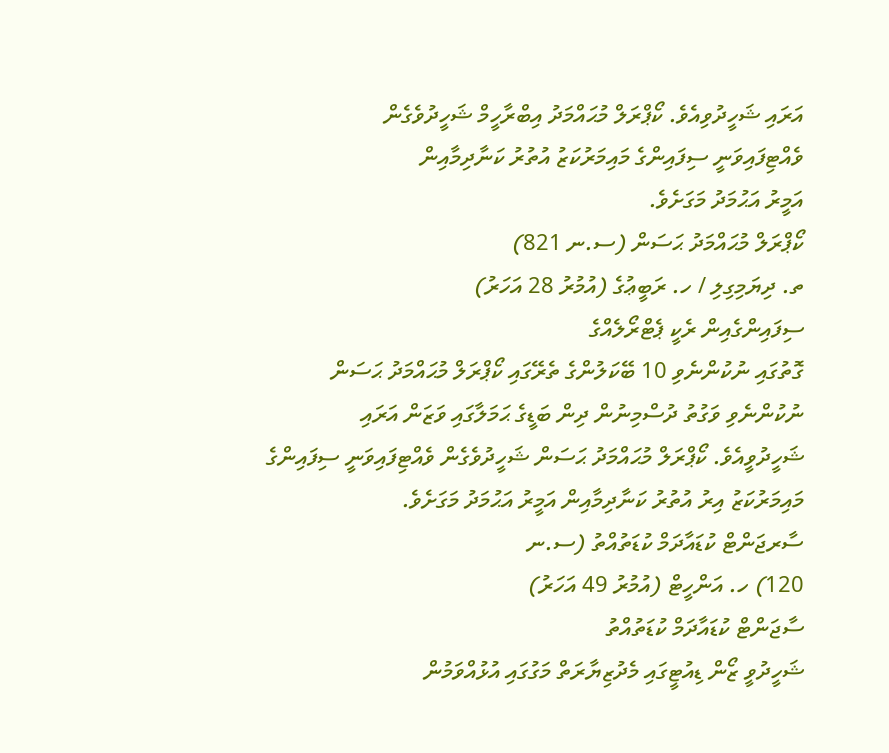އަރައި ޝަހީދުވިއެވެ. ކޯޕްރަލް މުޙައްމަދު އިބްރާހީމް ޝަހީދުވެގެން
ވެއްޓިފައިވަނީ ސިފައިންގެ މައިމަރުކަޒު އުތުރު ކަނާދިމާއިން
އަމީރު އަޙުމަދު މަގަށެވެ.
ކޯޕްރަލް މުޙައްމަދު ޙަސަން (ސ.ނ 821)
ތ. ދިޔަމިގިލި / ހ. ރަބީޢުގެ (އުމުރު 28 އަހަރު)
ސިފައިންގެއިން ރެކީ ޕެޓްރޯލެއްގެ
ގޮތުގައި ނުކުންނެވި 10 ބޭކަލުންގެ ތެރޭގައި ކޯޕްރަލް މުޙައްމަދު ޙަސަން
ނުކުންނެވި ވަގުތު ދުސްމިނުން ދިން ބަޑީގެ ޙަމަލާގައި ވަޒަން އަރައި
ޝަހީދުވީއެވެ. ކޯޕްރަލް މުޙައްމަދު ޙަސަން ޝަހީދުވެގެން ވެއްޓިފައިވަނީ ސިފައިންގެ
މައިމަރުކަޒު އިރު އުތުރު ކަނާދިމާއިން އަމީރު އަޙުމަދު މަގަށެވެ.
ސާރޖަންޓް ކުޑައާދަމް ކުޑަތުއްތު (ސ.ނ
120) ހ. އަންހީޓް (އުމުރު 49 އަހަރު)
ސާޖަންޓް ކުޑައާދަމް ކުޑަތުއްތު
ޝަހީދުވީ ޒޯން ޑިއުޓީގައި މެދުޒިޔާރަތް މަގުގައި އުޅުއްވަމުން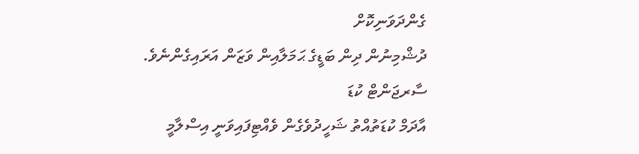ގެންދަވަނިކޮށް
ދުޝްމިނުން ދިން ބަޑީގެ ޙަމަލާއިން ވަޒަން އަރައިގެންނެވެ. ސާރޖަންޓް ކުޑަ
އާދަމް ކުޑަތުއްތު ޝަހީދުވެގެން ވެއްޓިފައިވަނީ އިސްލާމީ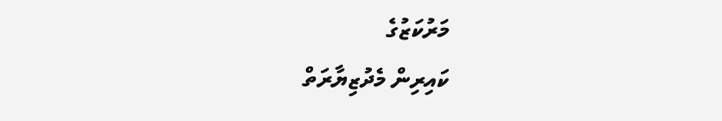މަރުކަޒުގެ
ކައިރިން މެދުޒިޔާރަތް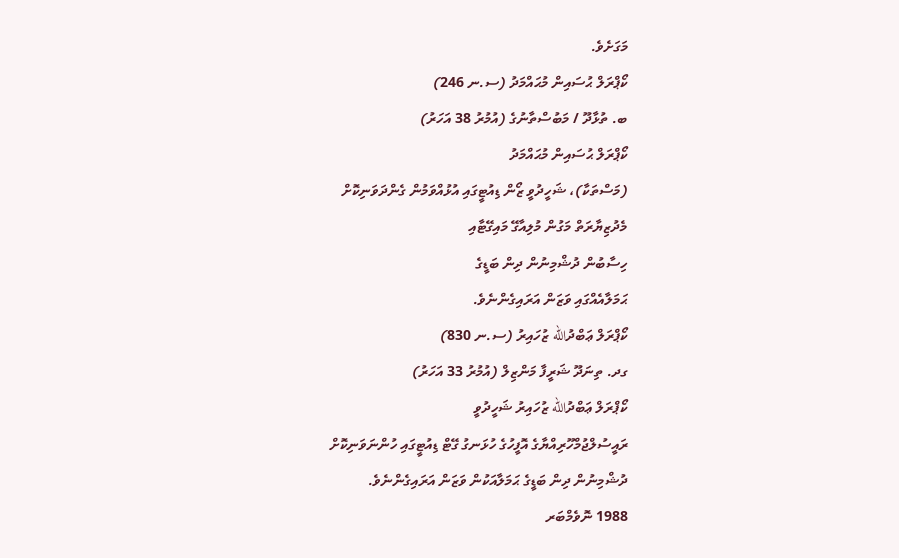މަގަށެވެ.
ކޯޕްރަލް ޙުސައިން މުޙައްމަދު (ސ.ނ 246)
ބ. ތުޅާދޫ / މަބުސްތާނުގެ (އުމުރު 38 އަހަރު)
ކޯޕްރަލް ޙުސައިން މުޙައްމަދު
(މަސްތަކާ)، ޝަހީދުވީ ޒޯން ޑިއުޓީގައި އުޅުއްވަމުން ގެންދަވަނިކޮށް
މެދުޒިޔާރަތް މަގުން މުލިއާގޭ މައިގޭޓާއި
ހިސާބުން ދުޝްމިނުން ދިން ބަޑީގެ
ޙަމަލާއެއްގައި ވަޒަން އަރައިގެންނެވެ.
ކޯޕްރަލް ޢަބްދުالله ޒުހައިރު (ސ.ނ 830)
ގދ. ތިނަދޫ ޝަރީފާ މަންޒިލް (އުމުރު 33 އަހަރު)
ކޯޕްރަލް ޢަބްދުالله ޒުހައިރު ޝަހީދުވީ
ރައީސުލްޖުމްހޫރިއްޔާގެ އޮފީހުގެ ހުޅަނގު ގޭޓް ޑިއުޓީގައި ހުންނަވަނިކޮށް
ދުޝްމިނުން ދިން ބަޑީގެ ޙަމަލާއަކުން ވަޒަން އަރައިގެންނެވެ.
1988 ނޮވެމްބަރ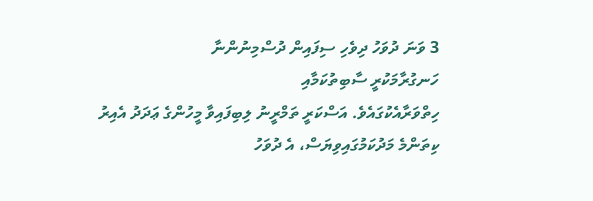3 ވަނަ ދުވަހު ދިވެހި ސިފައިން ދުސްމިނުންނާ
ހަނގުރާމަކުރީ ސާބިތުކަމާއި
ހިތްވަރާއެކުގައެވެ. އަސްކަރީ ތަމްރީނު ލިބިފައިވާ މީހުންގެ ޢަދަދު އެއިރު
ކިތަންމެ މަދުކަމުގައިވިޔަސް، އެ ދުވަހު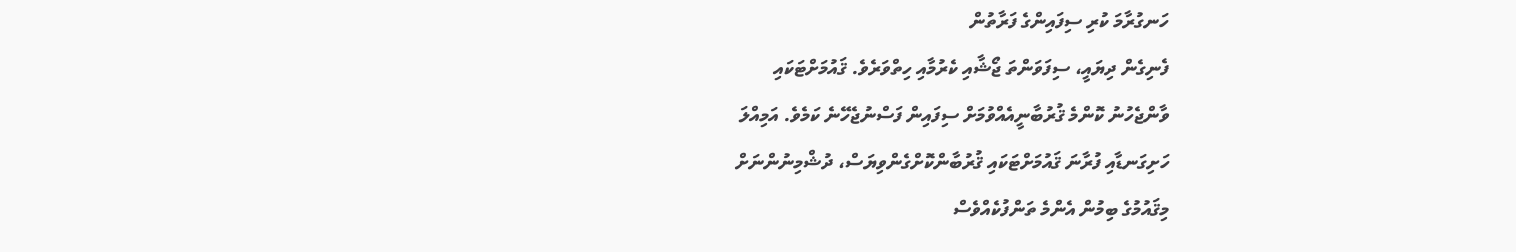ހަނގުރާމަ ކުރި ސިފައިންގެ ފަރާތުން
ފެނިގެން ދިޔައީ، ސިފަވަންތަ ޖޯޝާއި ކެރުމާއި ހިތްވަރެވެ. ޤައުމަށްޓަކައި
ވާންޖެހުނު ކޮންމެ ޤުރުބާނީއެއްވުމަށް ސިފައިން ފަސްނުޖެހޭނެ ކަމެވެ. އަމިއްލަ
ހަށިގަނޑާއި ފުރާނަ ޤައުމަށްޓަކައި ޤުރުބާންކޮށްގެންވިޔަސް، ދުޝްމިނުންނަށް
މިޤައުމުގެ ބިމުން އެންމެ ތަންފުކެއްވެސް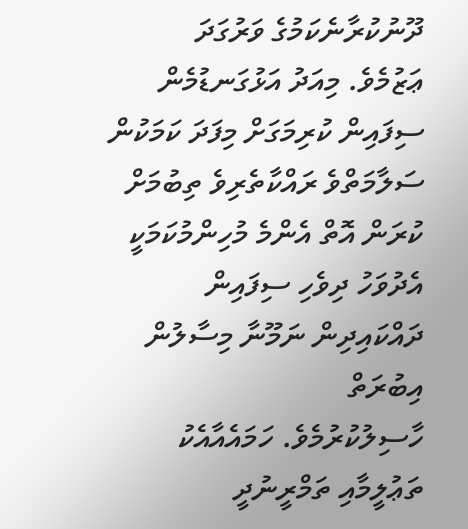ދޫނުކުރާނެކަމުގެ ވަރުގަދަ
ޢަޒުމެވެ. މިއަދު އަޅުގަނޑުމެން ސިފައިން ކުރިމަގަށް މިފަދަ ކަމަކުން
ސަލާމަތްވެ ރައްކާތެރިވެ ތިބުމަށް ކުރަން އޮތް އެންމެ މުހިންމުކަމަކީ
އެދުވަހު ދިވެހި ސިފައިން ދައްކައިދިން ނަމޫނާ މިސާލުން އިބުރަތް
ހާސިލުކުރުމެވެ. ހަމައެއާއެކު ތަޢުލީމާއި ތަމްރީނުދީ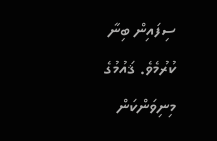ސިފައިން ބިނާ ކުރުމެވެ. ޤައުމުގެ މިނިވަންކަން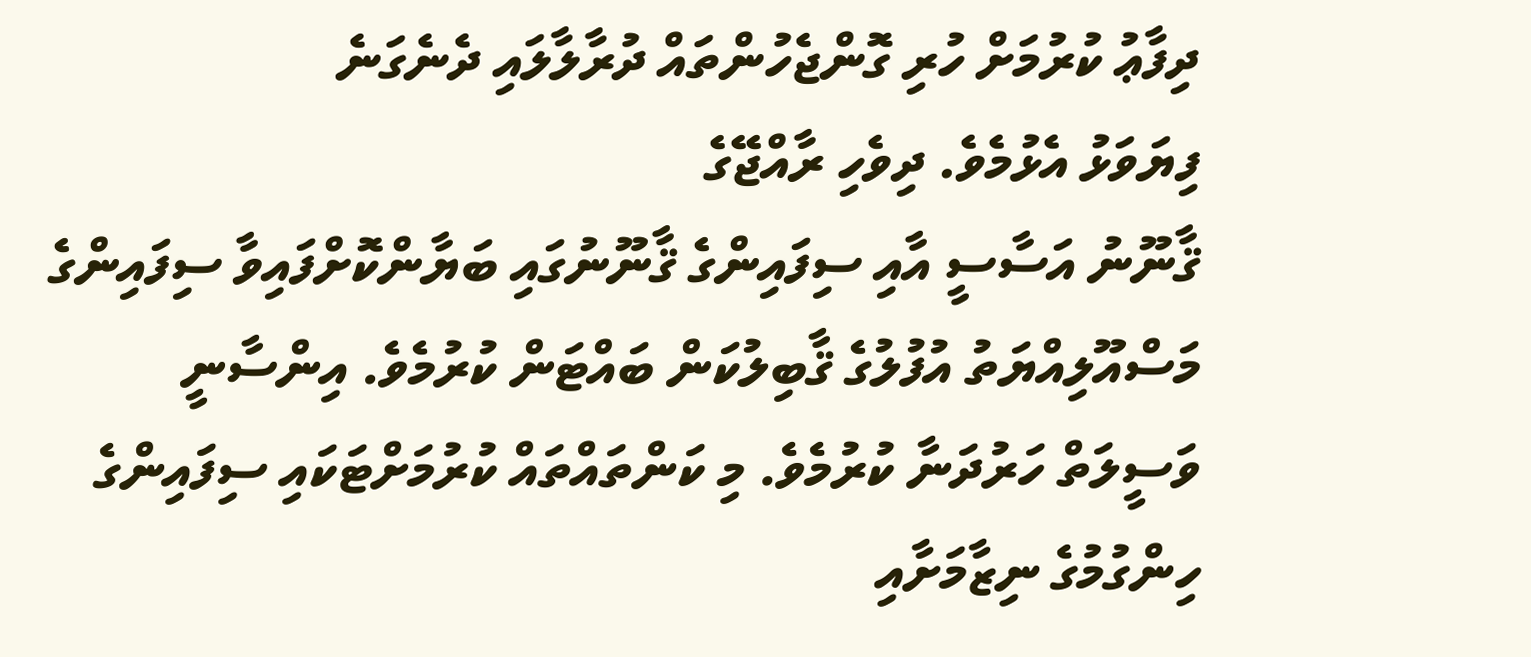ދިފާޢު ކުރުމަށް ހުރި ގޮންޖެހުންތައް ދުރާލާލައި ދެނެގަނެ
ފިޔަވަޅު އެޅުމެވެ. ދިވެހި ރާއްޖޭގެ
ޤާނޫނު އަސާސީ އާއި ސިފައިންގެ ޤާނޫނުގައި ބަޔާންކޮށްފައިވާ ސިފައިންގެ
މަސްއޫލިއްޔަތު އުފުލުގެ ޤާބިލުކަން ބައްޓަން ކުރުމެވެ. އިންސާނީ
ވަސީލަތް ހަރުދަނާ ކުރުމެވެ. މި ކަންތައްތައް ކުރުމަށްޓަކައި ސިފައިންގެ
ހިންގުމުގެ ނިޒާމަށާއި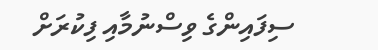ސިފައިންގެ ވިސްނުމާއި ފިކުރަށް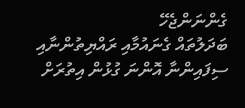ގެންނަންޖެހޭ
ބަދަލުތައް ގެނައުމާއި ރައްޔިތުންނާއި ސިފައިންނާ އޮންނަ ގުޅުން އިތުރަށް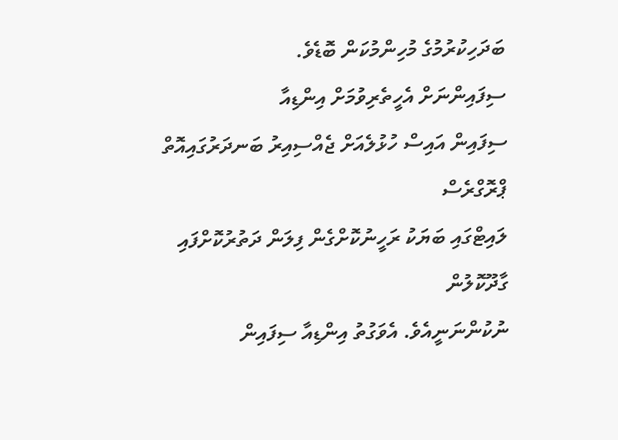ބަދަހިކުރުމުގެ މުހިންމުކަން ބޮޑެވެ.
ސިފައިންނަށް އެހީތެރިވުމަށް އިންޑިއާ
ސިފައިން އައިސް ހުޅުލެއަށް ޖެއްސިއިރު ބަނދަރުގައިއޮތް ޕްރޮގްރެސް
ލައިޓްގައި ބަޔަކު ރަހީނުކޮށްގެން ފިލަން ދަތުރުކޮށްފައި ގާދޫކޮލުން
ނުކުންނަނީއެވެ. އެވަގުތު އިންޑިއާ ސިފައިން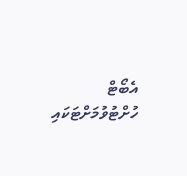އެބޯޓް ހުށްޓުވުމަށްޓަކައި